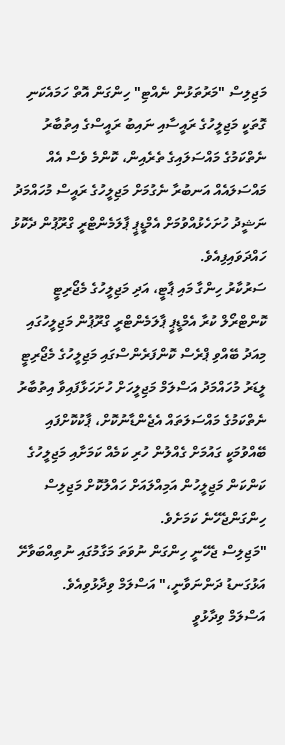މަޖިލިސް "މަރުތަޅުން ނެއްޓި" ހިންގަން އޮތް ހަމައެކަނި ގޮތަކީ މަޖިލީހުގެ ރައީސާއި ނައިބު ރައީސްގެ އިތުބާރު ނެތްކަމުގެ މައްސަލައިގެ ތެރެއިން، ކޮންމެ ވެސް އެއް މައްސަލައެއް އަނބުރާ ނެގުމަށް މަޖިލީހުގެ ރައީސް މުހައްމަދު ނަޝީދު ހުށަހެޅުއްވުމަށް އެމްޑީޕީ ޕާލަމެންޓްރީ ގްރޫޕުން ދެކޮޅު ހައްދަވައިފިއެވެ.
ސަރުކާރު ހިންގާ މައި ޕާޓީ، އަދި މަޖިލީހުގެ މެޖޯރިޓީ ކޮންޓްރޯލް ކުރާ އެމްޑީޕީ ޕާލަމެންޓްރީ ގްރޫޕުން މަޖިލީހުގައި މިއަދު ބޭއްވި ޕްރެސް ކޮންފަރެންސްގައި މަޖިލީހުގެ މެޖޯރިޓީ ލީޑަރު މުހައްމަދު އަސްލަމް މަޖިލީހަށް ހުށަހަޅާފައިވާ އިތުބާރު ނެތްކަމުގެ މައްސަލަތައް އެޖެންޑާނުކޮށް، ޕާކުކޮށްފައި ބޭއްވުމަކީ ގައުމަށް ގެއްލުން ހުރި ކަމެއް ކަމަށާއި މަޖިލީހުގެ ކަންކަން މަޖިލީހުން އަމިއްލައަށް ހައްލުކޮށް މަޖިލިސް ހިންގަންޖެހޭނެ ކަމަށެވެ.
"މަޖިލިސް ޖެހޭނީ ހިންގަން ނުވަތަ މަގާމުގައި ނުތިއްބަވާށޭ އަޅުގަނޑު ދަންނަވާނީ،" އަސްލަމް ވިދާޅުވިއެވެ.
އަސްލަމް ވިދާޅުވީ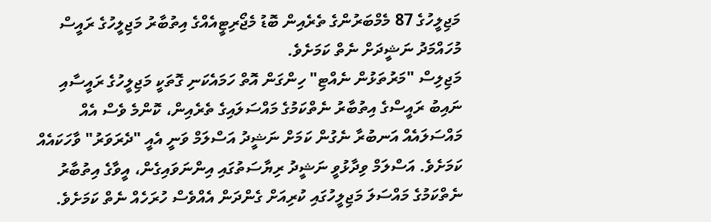މަޖިލީހުގެ 87 މެމްބަރުންގެ ތެރެއިން ބޮޑު މެޖޯރިޓީއެއްގެ އިތުބާރު މަޖިލީހުގެ ރައީސް މުހައްމަދު ނަޝީދަށް ނެތް ކަމަށެވެ.
މަޖިލިސް "މަރުތަޅުން ނެއްޓި" ހިންގަން އޮތް ހަމައެކަނި ގޮތަކީ މަޖިލީހުގެ ރައީސާއި ނައިބު ރައީސްގެ އިތުބާރު ނެތްކަމުގެ މައްސަލައިގެ ތެރެއިން، ކޮންމެ ވެސް އެއް މައްސަލައެއް އަނބުރާ ނެގުން ކަމަށް ނަޝީދު އަސްލަމް ވަނީ އެއީ "ދެރަވަރު" ވާހަކައެއް ކަމަށެވެ. އަސްލަމް ވިދާޅުވީ ނަޝީދު ރިޔާސަތުގައި އިންނަވައިގެން، އީވާގެ އިތުބާރު ނެތްކަމުގެ މައްސަލަ މަޖިލީހުގައި ކުރިއަށް ގެންދަން އެއްވެސް ހުރަހެއް ނެތް ކަމަށެވެ.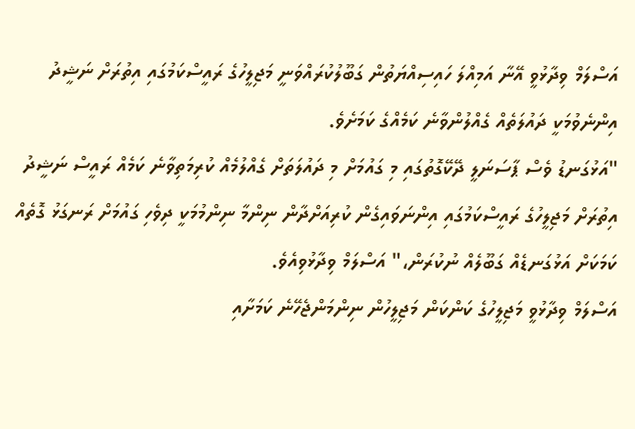އަސްލަމް ވިދާޅުވީ އޭނާ އަމިއްލަ ހައިސިއްޔަތުން ގަބޫލުކުރައްވަނީ މަޖިލީހުގެ ރައީސްކަމުގައި އިތުރަށް ނަޝީދު އިންނެވުމަކީ ދައުލަތެއް ގެއްލުންވާނެ ކަމެއްގެ ކަމަށެވެ.
"އަޅުގަނޑު ވެސް ޕާސަނަލީ ދޭކޭގޮތުގައި މި ގައުމަށް މި ދައުލަތަށް ގެއްލުމެއް ކުރިމަތިވާނެ ކަމެއް ރައީސް ނަޝީދު އިތުރަށް މަޖިލީހުގެ ރައީސްކަމުގައި އިންނަވައިގެން ކުރިއަށްދާން ނިންމާ ނިންމުމަކީ ދިވެހި ގައުމަށް ރަނގަޅު ގޮތެއް ކަމަކަށް އަޅުގަނޑެއް ގަބޫލެއް ނުކުރަން،" އަސްލަމް ވިދާޅުވިއެވެ.
އަސްލަމް ވިދާޅުވީ މަޖިލީހުގެ ކަންކަން މަޖިލީހުން ނިންމަންޖެހޭނެ ކަމަށާއި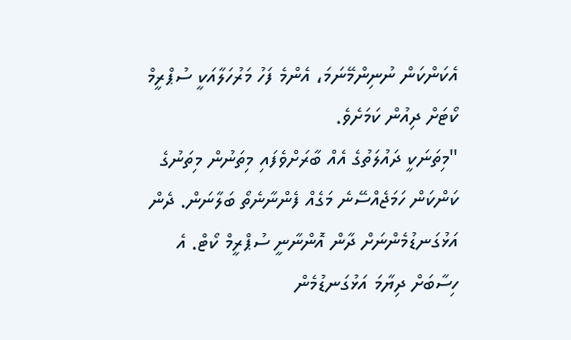އެކަންކަން ނުނިންމޭނަމަ، އެންމެ ފަހު މަރުހަލާއަކީ ސުޕްރީމް ކޯޓަށް ދިއުން ކަމަށެވެ.
"މިތަނަކީ ދައުލަތުގެ އެއް ބާރަށްވެފައި މިތަނުން މިތަނުގެ ކަންކަން ހަމަޖެއްސޭނެ މަގެއް ފެންނާނެތޯ ބަލާނަން. ދެން އަޅުގަނޑުމެންނަށް ދާން އޮންނާނީ ސުޕްރީމް ކޯޓް. އެ ހިސާބަށް ދިޔާމަ އަޅުގަނޑުމެން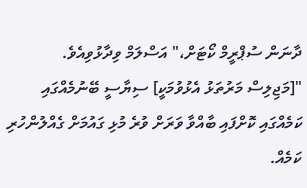ދާނަން ސުޕްރީމް ކޯޓަށް،" އަސްލަމް ވިދާޅުވިއެވެ.
"[މަޖިލިސް މަރުތަޅު އެޅުވުމަކީ] ސިޔާސީ ބޭނުމެއްގައި ކަމެއްގައި ކޮށްފައި ބާއްވާ ވަރަށް ވުރެ މުޅި ގައުމަށް ގެއްލުންހުރި ކަމެއް.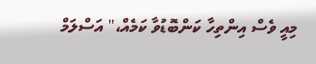މިއީ ވެސް އިންތިހާ ކަންބޮޑުވާ ކަމެއް،" އަސްލަމް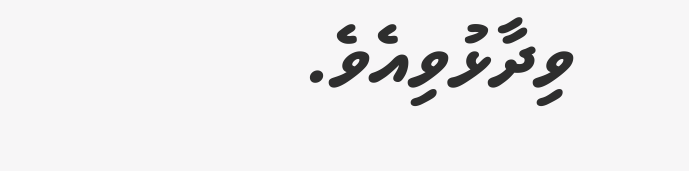ވިދާޅުވިއެވެ.